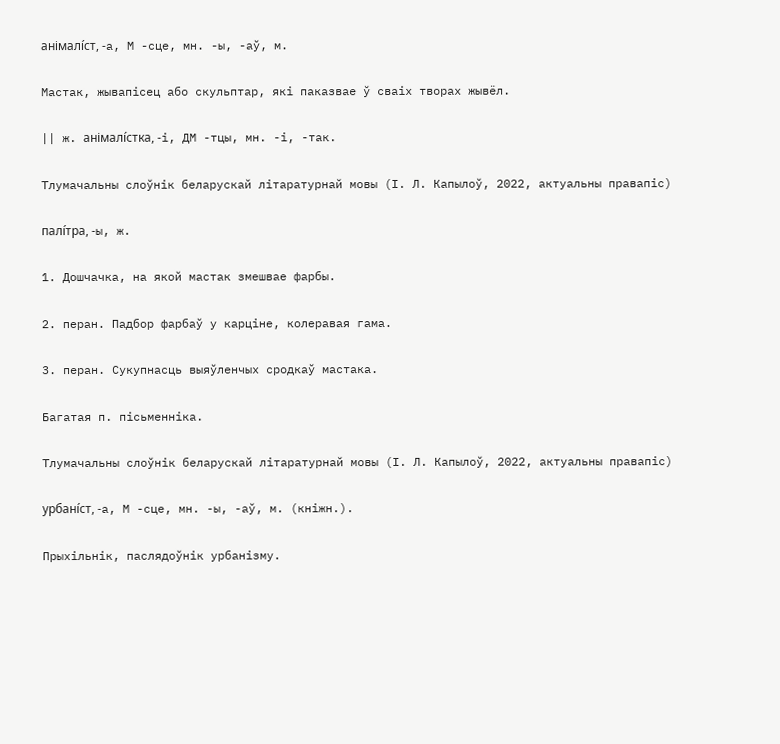анімалі́ст, -а, М -сце, мн. -ы, -аў, м.

Мастак, жывапісец або скульптар, які паказвае ў сваіх творах жывёл.

|| ж. анімалі́стка, -і, ДМ -тцы, мн. -і, -так.

Тлумачальны слоўнік беларускай літаратурнай мовы (І. Л. Капылоў, 2022, актуальны правапіс)

палі́тра, -ы, ж.

1. Дошчачка, на якой мастак змешвае фарбы.

2. перан. Падбор фарбаў у карціне, колеравая гама.

3. перан. Сукупнасць выяўленчых сродкаў мастака.

Багатая п. пісьменніка.

Тлумачальны слоўнік беларускай літаратурнай мовы (І. Л. Капылоў, 2022, актуальны правапіс)

урбані́ст, -а, М -сце, мн. -ы, -аў, м. (кніжн.).

Прыхільнік, паслядоўнік урбанізму.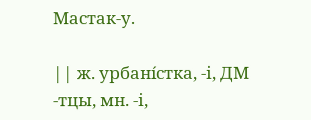Мастак-у.

|| ж. урбані́стка, -і, ДМ -тцы, мн. -і,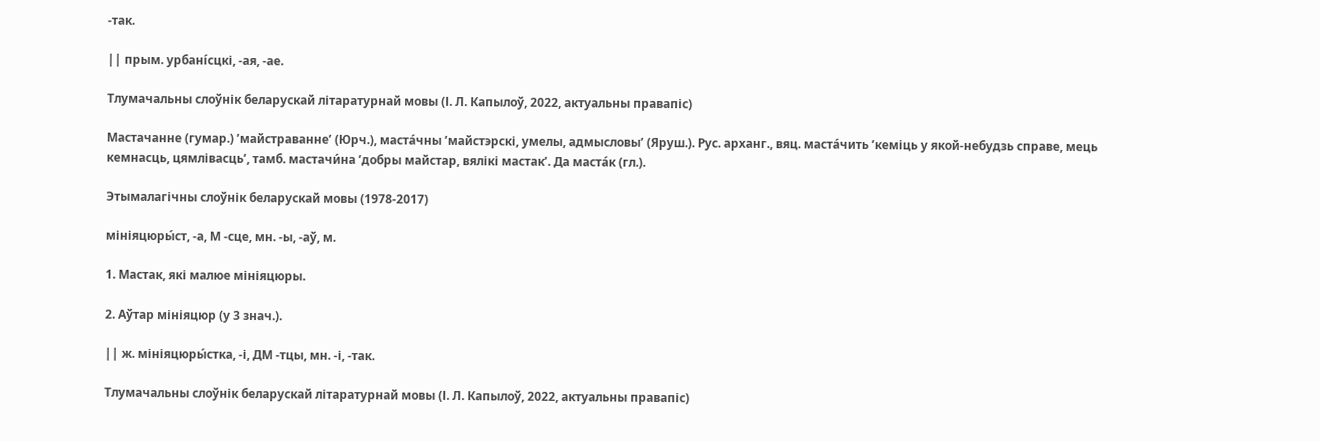-так.

|| прым. урбані́сцкі, -ая, -ае.

Тлумачальны слоўнік беларускай літаратурнай мовы (І. Л. Капылоў, 2022, актуальны правапіс)

Мастачанне (гумар.) ’майстраванне’ (Юрч.), маста́чны ’майстэрскі, умелы, адмысловы’ (Яруш.). Рус. арханг., вяц. маста́чить ’кеміць у якой-небудзь справе, мець кемнасць, цямлівасць’, тамб. мастачи́на ’добры майстар, вялікі мастак’. Да маста́к (гл.).

Этымалагічны слоўнік беларускай мовы (1978-2017)

мініяцюры́ст, -а, М -сце, мн. -ы, -аў, м.

1. Мастак, які малюе мініяцюры.

2. Аўтар мініяцюр (у 3 знач.).

|| ж. мініяцюры́стка, -і, ДМ -тцы, мн. -і, -так.

Тлумачальны слоўнік беларускай літаратурнай мовы (І. Л. Капылоў, 2022, актуальны правапіс)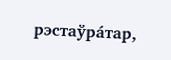рэстаўра́тар,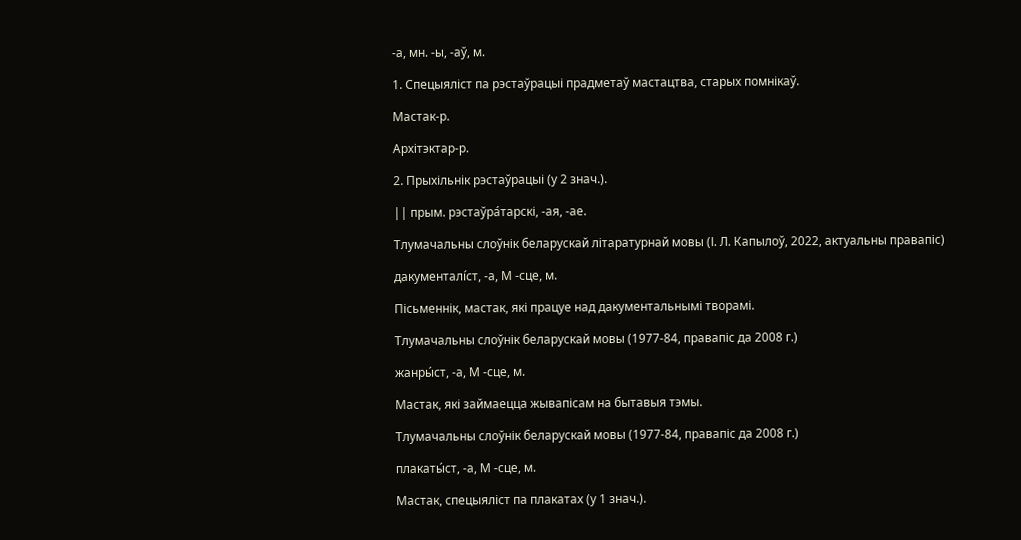-а, мн. -ы, -аў, м.

1. Спецыяліст па рэстаўрацыі прадметаў мастацтва, старых помнікаў.

Мастак-р.

Архітэктар-р.

2. Прыхільнік рэстаўрацыі (у 2 знач.).

|| прым. рэстаўра́тарскі, -ая, -ае.

Тлумачальны слоўнік беларускай літаратурнай мовы (І. Л. Капылоў, 2022, актуальны правапіс)

дакументалі́ст, ‑а, М ‑сце, м.

Пісьменнік, мастак, які працуе над дакументальнымі творамі.

Тлумачальны слоўнік беларускай мовы (1977-84, правапіс да 2008 г.)

жанры́ст, ‑а, М ‑сце, м.

Мастак, які займаецца жывапісам на бытавыя тэмы.

Тлумачальны слоўнік беларускай мовы (1977-84, правапіс да 2008 г.)

плакаты́ст, ‑а, М ‑сце, м.

Мастак, спецыяліст па плакатах (у 1 знач.).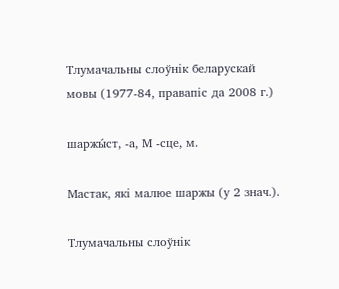Тлумачальны слоўнік беларускай мовы (1977-84, правапіс да 2008 г.)

шаржы́ст, ‑а, М ‑сце, м.

Мастак, які малюе шаржы (у 2 знач.).

Тлумачальны слоўнік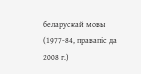беларускай мовы (1977-84, правапіс да 2008 г.)